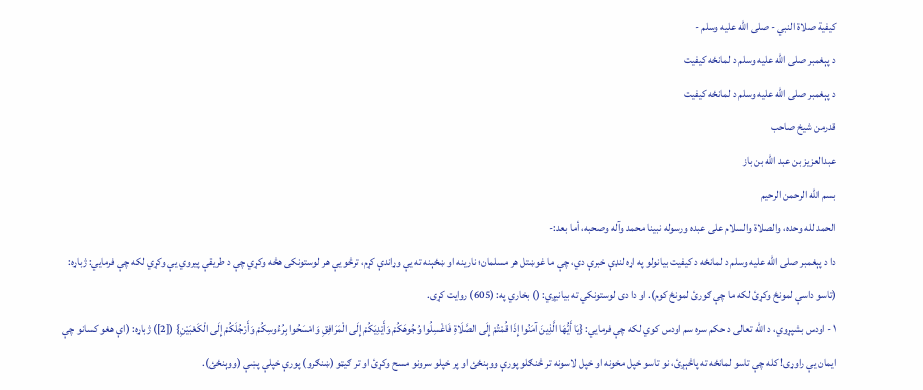كيفية صلاة النبي - صلى الله عليه وسلم -
د پېغمبر صلی الله علیه وسلم د لمانځه کیفیت
د پېغمبر صلی الله علیه وسلم د لمانځه کیفیت
قدرمن شیخ صاحب
عبدالعزيز بن عبد الله بن باز
بسم الله الرحمن الرحيم
الحمد لله وحده، والصلاة والسلام على عبده ورسوله نبينا محمد وآله وصحبه، أما بعد:-
دا د پېغمبر صلی الله علیه وسلم د لمانځه د کیفیت بيانولو په اړه لنډې خبرې دي، چې ما غوښتل هر مسلمان؛ نارينه او ښځېنه ته یې وړاندې کړم، ترڅو یې هر لوستونکی هڅه وکړي چې د طریقې پيروي یې وکړي لکه چې فرمایي: ژباړه: (تاسو داسې لمونځ وکړئ لکه ما چې ګورئ لمونځ کوم). او دا دی لوستونکي ته بیانیږي: () بخاري په: (605) روایت کړی.
۱ - اودس بشپړوي، د الله تعالی د حکم سره سم اودس کوي لکه چې فرمایي: {يَا أَيُّهَا الَّذِينَ آمَنُوا إِذَا قُمْتُمْ إِلَى الصَّلَاةِ فَاغْسِلُوا وُجُوهَكُمْ وَأَيْدِيَكُمْ إِلَى الْمَرَافِقِ وَامْسَحُوا بِرُءُوسِكُمْ وَأَرْجُلَكُمْ إِلَى الْكَعْبَيْنِ} ([2]) ژباړه: (اې هغو كسانو چې ایمان يې راوړى! كله چې تاسو لمانځه ته پاڅېږئ، نو تاسو خپل مخونه او خپل لاسونه تر څنګلو پورې ووېنځئ او پر خپلو سرونو مسح وكړئ او تر ګیټو (ښنګرو) پورې خپلې پښې (ووېنځئ).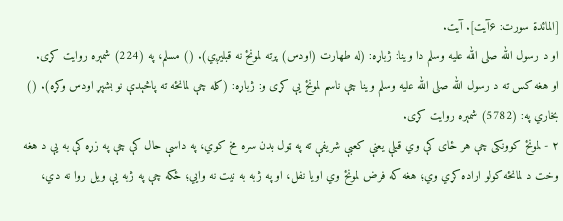[المائدة سورت: ۶آیت]. آیت.
او د رسول الله صلی الله علیه وسلم دا وینا: ژباړه: (له طهارت (اودس) پرته لمونځ نه قبلیږي). () مسلم، په (224) شمېره روایت کړی.
او هغه کس ته د رسول الله صلی الله علیه وسلم وینا چې ناسم لمونځ یې کړی و: ژباړه: (کله چې لمانځه ته پاڅېدې نو بشپړ اودس وکړه). () بخاري په: (5782) شمېره روایت کړی.
۲ - لمونځ کوونکی چې هر ځای کې وي قبلې یعنې کعبې شریفې ته په ټول بدن سره مخ کوي، په داسې حال کې چې په زړه کې به یې د هغه وخت د لمانځه کولو اراده کړي وي؛ هغه که فرض لمونځ وي اویا نفل، او په ژبه به نیت نه وایي؛ ځکه چې په ژبه یې ویل روا نه دي،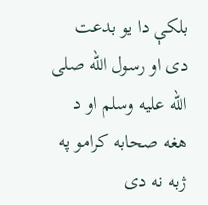بلکې دا یو بدعت دی او رسول الله صلی الله علیه وسلم او د هغه صحابه کرامو په ژبه نه دی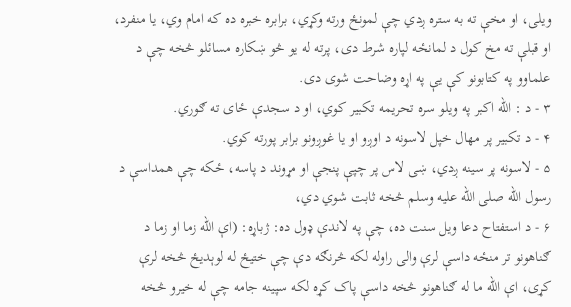ویلی، او مخې ته به ستره ږدي چې لمونځ ورته وکړي، برابره خبره ده که امام وي، یا منفرد، او قبلې ته مخ کول د لمانځه لپاره شرط دی، پرته له یو څو ښکاره مسائلو څخه چې د علماوو په کتابونو کې یې په اړه وضاحت شوی دی.
۳ - د : الله اکبر په ویلو سره تحریمه تکبیر کوي، او د سجدې ځای ته ګوري.
۴ - د تکبیر پر مهال خپل لاسونه د اوږو او یا غوږونو برابر پورته کوي.
۵ - لاسونه پر سینه ږدي، ښی لاس پر چپې پنجې او مړوند د پاسه، ځکه چې همداسې د رسول الله صلی الله علیه وسلم څخه ثابت شوي دي،
۶ - د استفتاح دعا ویل سنت ده، چې په لاندې ډول ده: ژباړه: (اې الله زما او زما د ګناهونو تر منځه داسې لرې والی راوله لکه څرنګه دې چې ختیځ له لوېدیځ څخه لرې کړی، اې الله ما له ګناهونو څخه داسې پاک کړه لکه سپینه جامه چې له خیرو څخه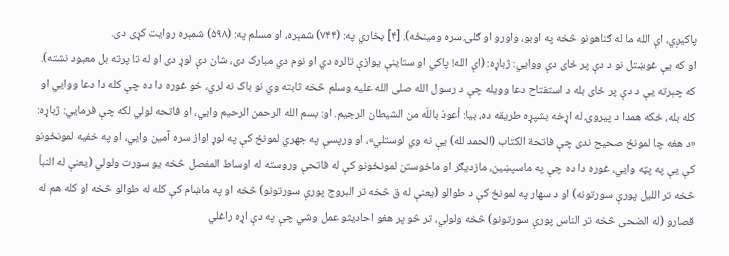پاکیږي، اې الله ما له ګناهونو څخه په اوبو، واورو او ګلۍ سره ومینځه). [۴] بخاري په: (۷۴۴) شمېره، او مسلم په: (۵۹۸) شمېره روایت کړی دی.
او که یې غوښتل نو د دې پر ځای دې ووایي: ژباړه: (اې الله! پاکي او ستاینې یوازې تالره دي او نوم دي مبارک دی، شان دې لوړ دی او له تا پرته بل معبود نشته). که چېرته یې د دې پر ځای بله د استفتاح دعا وویله چې د رسول الله صلی الله علیه وسلم څخه ثابته وي نو باک نه لري، خو غوره دا ده چې کله دا دعا ووایي او کله بله، ځکه همدا د پیروۍ له اړخه بشپړه طریقه ده، بیا: أعوذ باللّه من الشيطان الرجيم. او: بسم الله الرحمن الرحيم وایي، او فاتحه لولي لکه چې فرمایي: ژباړه: «د هغه چا لمونځ صحیح ندی چې فاتحة الکتاب (الحمد لله) یې نه وي لوستلي»، او ورپسې په جهري لمونځ کې په لوړ اواز سره آمین وایي، او په خفیه لمونځونو کې یې په پټه وایي، غوره دا ده چې په ماسپښین، مازدیګر او ماخوستن لمونځونو کې له فاتحې وروسته له اوساط المفصل څخه یو سورت ولولي (يعنې له النبأ څخه تر اللیل پورې سورتونه) او د سهار په لمونځ کې د طوالو (یعنې له ق څخه تر البروج پورې سورتونو) څخه او په ماښام کې کله له طوالو څخه او کله هم له قصارو (له الضحی څخه تر الناس پورې سورتونو) څخه ولولي، تر څو پر هغو احادیثو عمل وشي چې په دې اړه راغلي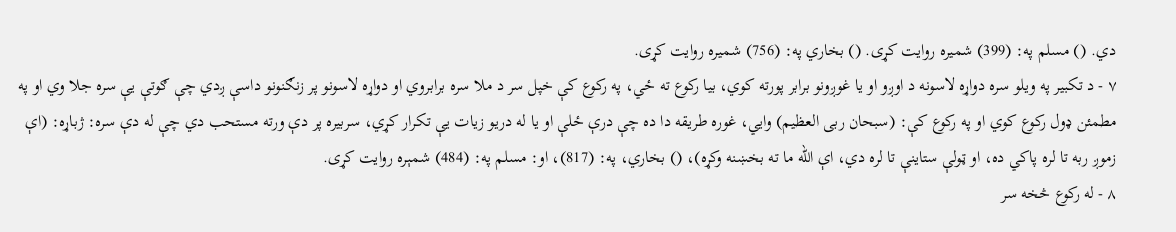دي. () مسلم په: (399) شمیره روایت کړی. () بخاري په: (756) شمیره روایت کړی.
۷ - د تکبیر په ویلو سره دواړه لاسونه د اوږو او یا غوږونو برابر پورته کوي، بیا رکوع ته ځي، په رکوع کې خپل سر د ملا سره برابروي او دواړه لاسونو پر زنګنونو داسې ږدي چې ګوتې یې سره جلا وي او په مطمئن ډول رکوع کوي او په رکوع کې: (سبحان ربی العظیم) وایي، غوره طریقه دا ده چې درې ځلې او یا له دریو زیات یې تکرار کړي، سربیره پر دې ورته مستحب دي چې له دې سره: ژباړه: (اې زموږ ربه تا لره پاکي ده، او ټولې ستاینې تا لره دي، اې الله ما ته بخښنه وکړه)، () بخاري، په: (817)، او: مسلم په: (484) شمېره روایت کړی.
۸ - له رکوع څخه سر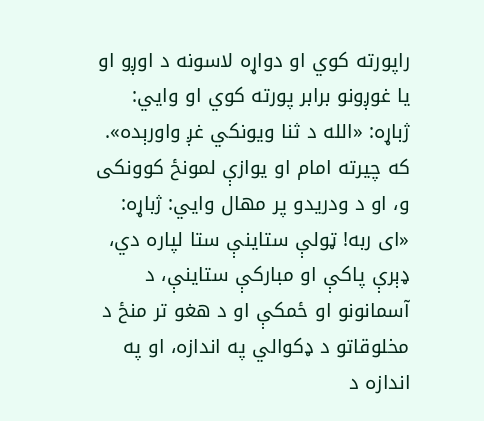راپورته کوي او دواړه لاسونه د اوږو او یا غوږونو برابر پورته کوي او وایي: ژباړه: «الله د ثنا ویونکي غږ واورېده». که چیرته امام او یوازې لمونځ کوونکی و، او د ودریدو پر مهال وایي: ژباړه: «ای ربه! ټولې ستاینې ستا لپاره دي، ډېرې پاکې او مبارکې ستاینې، د آسمانونو او ځمکې او د هغو تر منځ د مخلوقاتو د ډکوالي په اندازه، او په اندازه د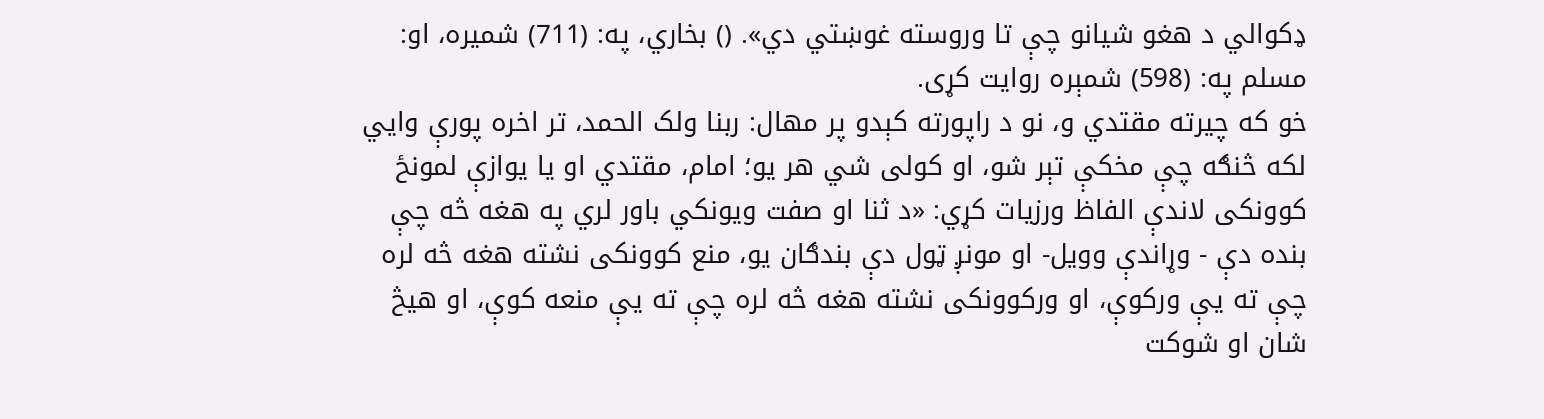ډکوالي د هغو شیانو چې تا وروسته غوښتي دي». () بخاري، په: (711) شمیره، او: مسلم په: (598) شمېره روایت کړی.
خو که چیرته مقتدي و، نو د راپورته کېدو پر مهال: ربنا ولک الحمد، تر اخره پورې وایي لکه څنګه چې مخکې تېر شو، او کولی شي هر یو؛ امام، مقتدي او یا یوازې لمونځ کوونکی لاندې الفاظ ورزیات کړي: «د ثنا او صفت ویونکي باور لري په هغه څه چې بنده دې - وړاندې وویل- او مونږ ټول دې بندګان یو، منع کوونکی نشته هغه څه لره چې ته یې ورکوې، او ورکوونکی نشته هغه څه لره چې ته یې منعه کوې، او هیڅ شان او شوکت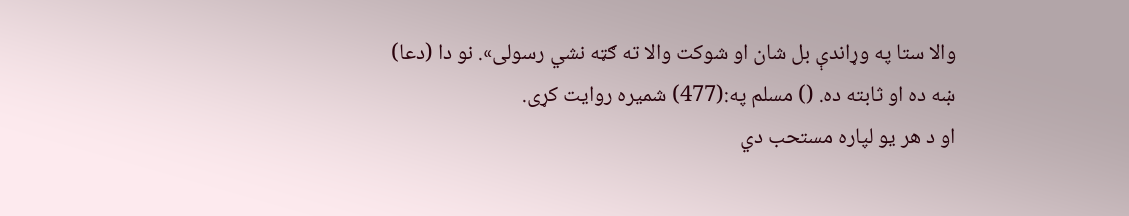والا ستا په وړاندې بل شان او شوکت والا ته ګټه نشي رسولی». نو دا (دعا) ښه ده او ثابته ده. () مسلم په:(477) شمیره روایت کړی.
او د هر یو لپاره مستحب دي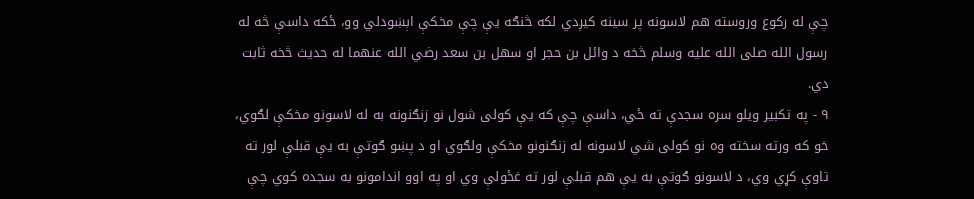چې له رکوع وروسته هم لاسونه پر سینه کیږدي لکه څنګه یې چې مخکې اېښودلي وو، ځکه داسې څه له رسول الله صلی الله علیه وسلم څخه د وائل بن حجر او سهل بن سعد رضي الله عنهما له حدیث څخه ثابت دي.
۹ - په تکبیر ویلو سره سجدې ته ځي، داسې چې که یې کولی شول نو زنګنونه به له لاسونو مخکې لګوي، خو که ورته سخته وه نو کولی شي لاسونه له زنګنونو مخکې ولګوي او د پښو ګوتې به یې قبلې لور ته تاوې کړي وي، د لاسونو ګوتې به یې هم قبلې لور ته غځولې وي او په اوو اندامونو به سجده کوي چې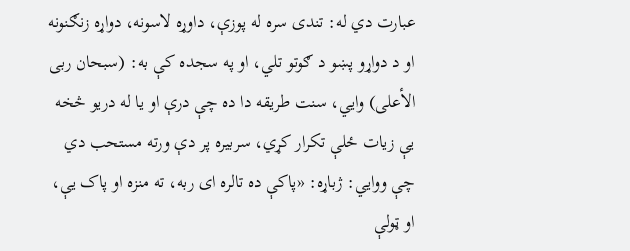عبارت دي له: تندی سره له پوزې، داوړه لاسونه، دواړه زنګنونه او د دواړو پښو د ګوتو تلي، او په سجده کې به: (سبحان ربی الأعلی) وایي، سنت طریقه دا ده چې درې او یا له دریو څخه یې زیات ځلې تکرار کړي، سربیره پر دې ورته مستحب دي چې ووايي: ژباړه: «پاکې ده تالره ای ربه، ته منزه او پاک یې، او ټولې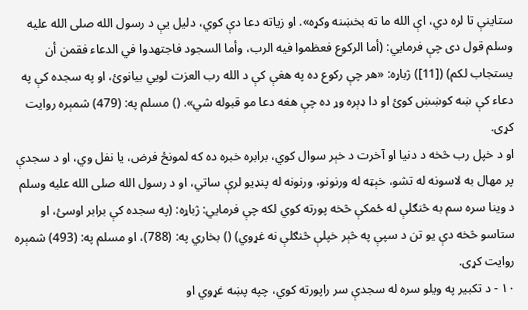ستاینې تا لره دي، اې الله ما ته بخښنه وکړه». او زیاته دعا دې کوي، دلیل یې د رسول الله صلی الله علیه وسلم قول دی چې فرمایي: (أما الركوع فعظموا فيه الرب، وأما السجود فاجتهدوا في الدعاء فقمن أن يستجاب لكم) ([11]) ژباړه: «هر چې رکوع ده په هغې کې د الله رب العزت لويي بيانوئ، او په سجده کې په دعاء کې ښه کوښښ کوئ او دا ډېره وړ ده چې هغه دعا مو قبوله شي». () مسلم په: (479) شمېره روایت کړی.
او د خپل رب څخه د دنیا او آخرت د خېر سوال کوي، برابره خبره ده که لمونځ فرض، یا نفل وي، او د سجدې پر مهال به لاسونه له تشو، خېټه له ورنونو، ورنونه له پنډیو لرې ساتي، او د رسول الله صلی الله علیه وسلم د وینا سره سم به څنګلې له ځمکې څخه پورته کوي لکه چې فرمایي: ژباړه: (په سجده کې برابر اوسئ، او ستاسو څخه دې یو تن د سپې په څېر خپلې څنګلې نه غړوي) () بخاري په: (788)، او مسلم په: (493) شمېره روایت کړی.
۱۰ - د تکبیر په ویلو سره له سجدې سر راپورته کوي، چپه پښه غړوي او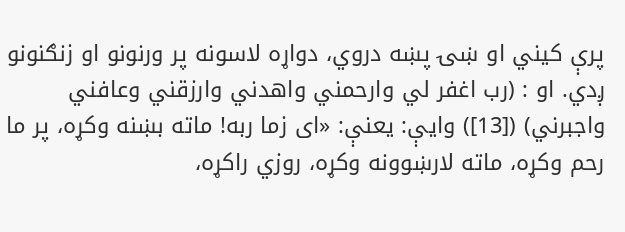پرې کیني او ښۍ پښه دروي، دواړه لاسونه پر ورنونو او زنګنونو ږدي. او : (رب اغفر لي وارحمني واهدني وارزقني وعافني واجبرني) ([13]) وایې: یعنې: «ای زما ربه! ماته بښنه وکړه، پر ما رحم وکړه، ماته لارښوونه وکړه، روزي راکړه،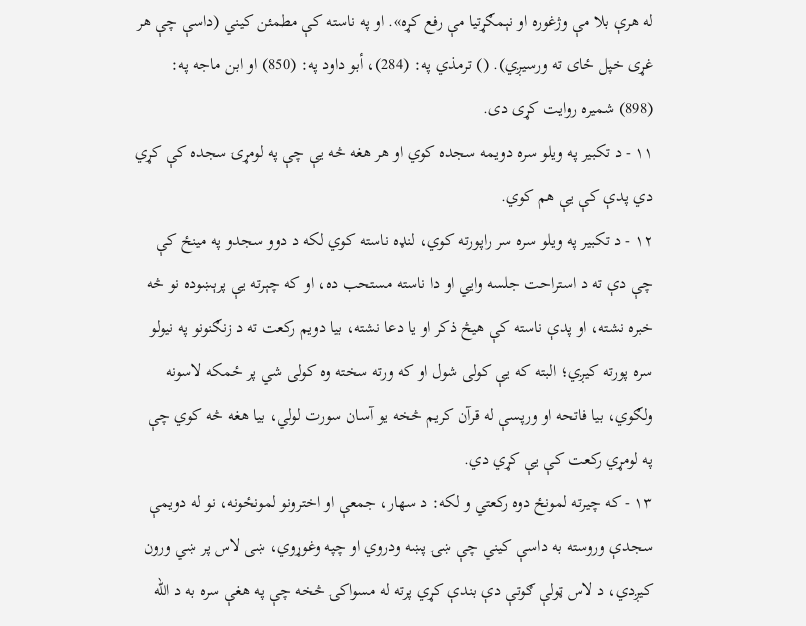له هرې بلا مې وژغوره او نېمګړتیا مې رفع کړه». او په ناسته کې مطمئن کیني (داسې چې هر غړی خپل ځای ته ورسیږي). () ترمذي په: (284)، أبو داود په: (850) او ابن ماجه په: (898) شمیره روایت کړی دی.
۱۱ - د تکبیر په ویلو سره دویمه سجده کوي او هر هغه څه یې چې په لومړۍ سجده کې کړي دي پدې کې یې هم کوي.
۱۲ - د تکبیر په ویلو سره سر راپورته کوي، لنډه ناسته کوي لکه د دوو سجدو په مینځ کې چې دې ته د استراحت جلسه وایي او دا ناسته مستحب ده، او که چېرته یې پرېښوده نو څه خبره نشته، او پدې ناسته کې هیڅ ذکر او یا دعا نشته، بیا دویم رکعت ته د زنګنونو په نیولو سره پورته کیږي؛ البته که یې کولی شول او که ورته سخته وه کولی شي پر ځمکه لاسونه ولګوي، بیا فاتحه او ورپسې له قرآن کریم څخه یو آسان سورت لولي، بیا هغه څه کوي چې په لومړي رکعت کې یې کړي دي.
۱۳ - که چیرته لمونځ دوه رکعتي و لکه: د سهار، جمعې او اخترونو لمونځونه، نو له دویمې سجدې وروسته به داسې کیني چې ښۍ پښه ودروي او چپه وغوړوي، ښی لاس پر ښي ورون کیږدي، د لاس ټولې ګوتې دې بندې کړي پرته له مسواکۍ څخه چې په هغې سره به د الله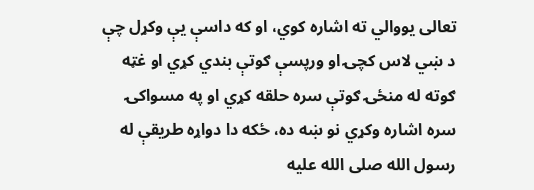تعالی یووالي ته اشاره کوي، او که داسې یې وکړل چې د ښي لاس کچۍ او ورپسې ګوتې بندي کړي او غټه ګوته له منځۍ ګوتې سره حلقه کړي او په مسواکۍ سره اشاره وکړي نو ښه ده، ځکه دا دواړه طریقې له رسول الله صلی الله علیه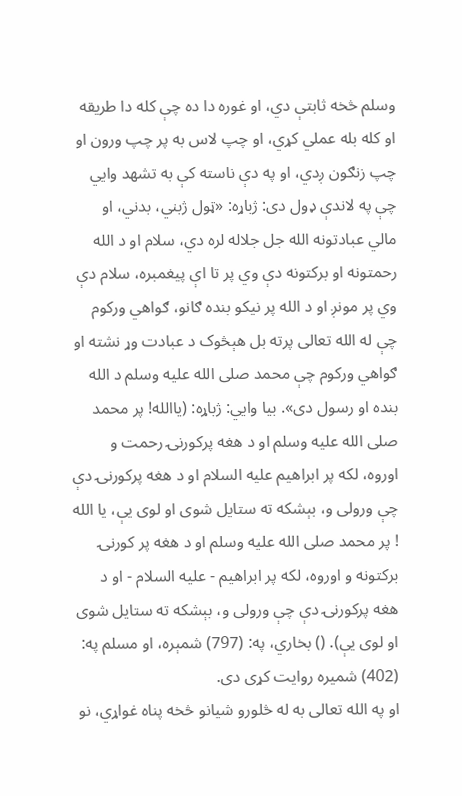وسلم څخه ثابتې دي، او غوره دا ده چې کله دا طریقه او کله بله عملي کړي، او چپ لاس به پر چپ ورون او چپ زنګون ږدي، او په دې ناسته کې به تشهد وایي چې په لاندې ډول دی: ژباړه: «ټول ژبني، بدني، او مالي عبادتونه الله جل جلاله لره دي، سلام او د الله رحمتونه او برکتونه دې وي پر تا اې پیغمبره، سلام دې وي پر مونږ او د الله پر نیکو بنده ګانو، ګواهي ورکوم چې له الله تعالی پرته بل هېڅوک د عبادت وړ نشته او ګواهي ورکوم چې محمد صلی الله علیه وسلم د الله بنده او رسول دی». بیا وايي: ژباړه: (یاالله! پر محمد صلی الله علیه وسلم او د هغه پرکورنۍ رحمت و اوروه، لکه پر ابراهیم علیه السلام او د هغه پرکورنۍ دې چې ورولی و، بېشکه ته ستایل شوی او لوی یې، یا الله ! پر محمد صلی الله علیه وسلم او د هغه پر کورنۍ برکتونه و اوروه، لکه پر ابراهیم - علیه السلام - او د هغه پرکورنۍ دې چې ورولی و، بېشکه ته ستایل شوی او لوی یې). () بخاري، په: (797) شمېره، او مسلم په: (402) شمیره روایت کړی دی.
او په الله تعالی به له څلورو شیانو څخه پناه غواړي، نو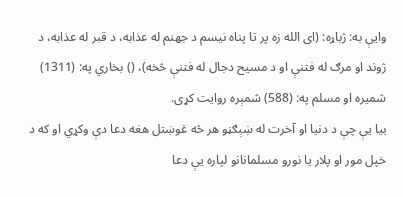وایې به: ژباړه: (ای الله زه پر تا پناه نیسم د جهنم له عذابه، د قبر له عذابه، د ژوند او مرګ له فتنې او د مسیح دجال له فتنې څخه)، () بخاري په: (1311) شمیره او مسلم په: (588) شمېره روایت کړی.
بيا یې چې د دنيا او آخرت له ښېګڼو هر څه غوښتل هغه دعا دې وکړي او که د خپل مور او پلار يا نورو مسلمانانو لپاره یې دعا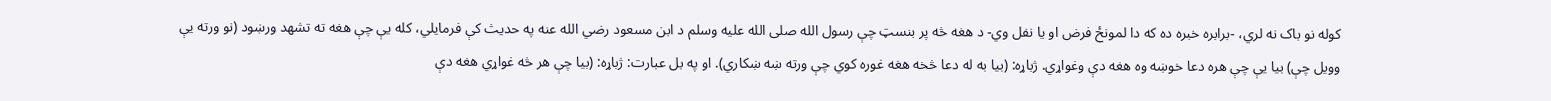کوله نو باک نه لري، -برابره خبره ده که دا لمونځ فرض او یا نفل وي- د هغه څه پر بنسټ چې رسول الله صلى الله عليه وسلم د ابن مسعود رضي الله عنه په حدیث کې فرمایلي، کله یې چې هغه ته تشهد ورښود (نو ورته یې وویل چې) بیا یې چې هره دعا خوښه وه هغه دې وغواړي. ژباړه: (بیا به له دعا څخه هغه غوره کوي چې ورته ښه ښکاري). او په بل عبارت: ژباړه: (بیا چې هر څه غواړي هغه دې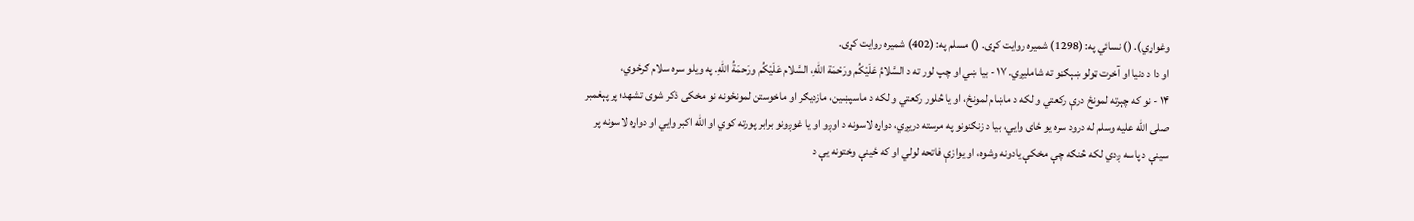وغواړي). () نسائي په: (1298) شمیره روایت کړی. () مسلم په: (402) شمیره روایت کړی.
او دا د دنیا او آخرت ټولو ښېګڼو ته شاملیږي. ۱۷ - بیا ښي او چپ لور ته د السَّلامُ عَلَيْكُم ورَحْمَة اللهِ، السَّلام عَلَيْكُم ورَحمَةُ اللهِ. په ویلو سره سلام ګرځوي،
۱۴ - نو که چېرته لمونځ درې رکعتي و لکه د ماښام لمونځ، او یا څلور رکعتي و لکه د ماسپښین، مازدیګر او ماخوستن لمونځونه نو مخکی ذکر شوی تشهد؛ پر پېغمبر صلی الله علیه وسلم له درود سره یو ځای وایي، بیا د زنګنونو په مرسته دریږي، دواړه لاسونه د اوږو او یا غوږونو برابر پورته کوي او الله اکبر وایي او دواړه لاسونه پر سینې د پاسه ږدي لکه څنګه چې مخکې یادونه وشوه، او یوازې فاتحه لولي او که ځینې وختونه یې د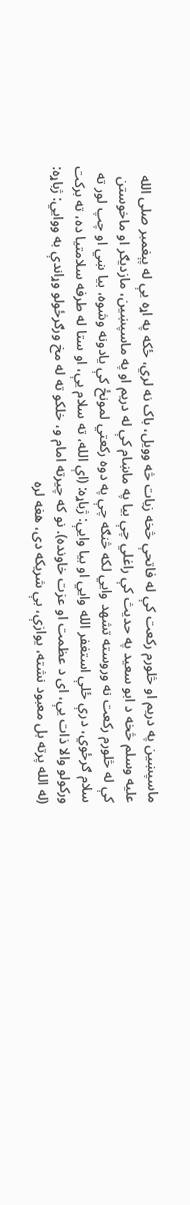ماسپښین په دریم او څلورم رکعت کې له فاتحې څخه زیات څه وویل، باک نه لري، ځکه په اړه یې له پېغمبر صلی الله علیه وسلم څخه د ابو سعید په حدیث کې راغلي چې بیا په ماښام کې له دریم او په ماسپښین، مازدیګر او ماخوستن کې له څلورم رکعت نه وروسته تشهد وایي لکه څنګه چې په دوه رکعتي لمونځ کې یادونه وشوه، بیا ښي او چپ لور ته سلام ګرځوي، درې ځلې استغفر الله وایي او بیا وایې: ژباړه: (اې الله، ته سلام یې، او ستا له طرفه سلامتیا ده، ته برکت ورکولو والا ذات یې، ای د عظمت او عزت خاونده). نو که چیرته امام و، خلکو ته له مخ ورګرځولو وړاندې به ووایي: ژباړه: (له الله پرته بل معبود نشته، یوازې، بې شریکه دی، هغه لره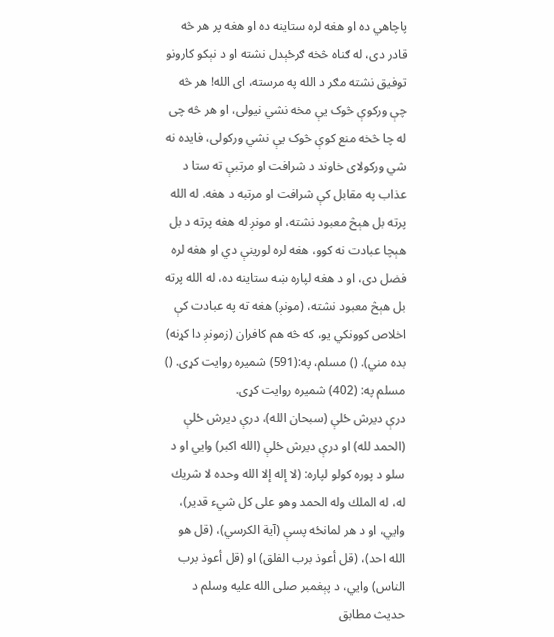پاچاهي ده او هغه لره ستاینه ده او هغه پر هر څه قادر دی، له ګناه څخه ګرځېدل نشته او د نېکو کارونو توفيق نشته مګر د الله په مرسته، ای الله! هر څه چې ورکوې څوک یې مخه نشي نیولی، او هر څه چی له چا څخه منع کوې څوک یې نشي ورکولی، فایده نه شي ورکولای خاوند د شرافت او مرتبې ته ستا د عذاب په مقابل کې شرافت او مرتبه د هغه. له الله پرته بل هېڅ معبود نشته، او مونږ له هغه پرته د بل هېچا عبادت نه کوو، هغه لره لورینې دي او هغه لره فضل دی، او د هغه لپاره ښه ستاینه ده، له الله پرته بل هېڅ معبود نشته، (مونږ) هغه ته په عبادت کې اخلاص کوونکي یو، که څه هم کافران (زمونږ دا کړنه) بده مني). () مسلم، په:(591) شمیره روایت کړی. () مسلم په: (402) شمیره روایت کړی.
درې دیرش ځلې (سبحان الله)، درې دیرش ځلې (الحمد لله) او درې دیرش ځلې (الله اکبر) وایي او د سلو د پوره کولو لپاره: (لا إله إلا الله وحده لا شريك له، له الملك وله الحمد وهو على كل شيء قدير)، وایي، او د هر لمانځه پسې (آیة الکرسي)، (قل هو الله احد)، (قل أعوذ برب الفلق) او (قل أعوذ برب الناس) وایي، د پېغمبر صلی الله علیه وسلم د حدیث مطابق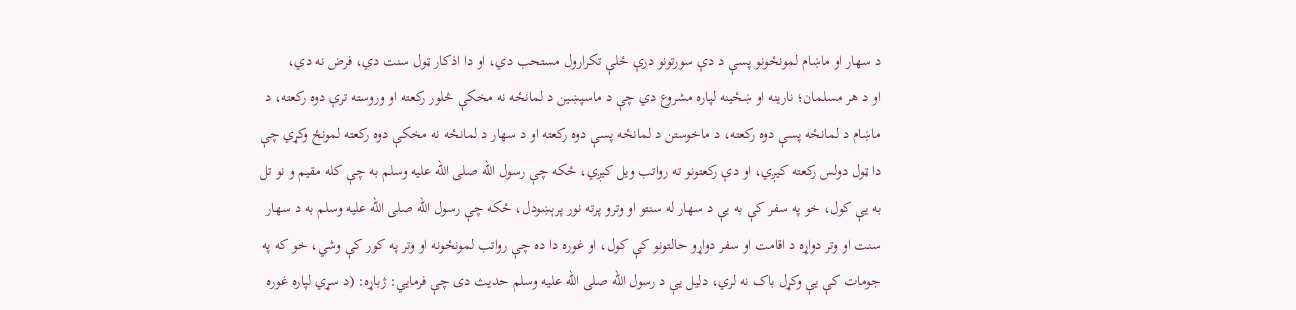د سهار او ماښام لمونځونو پسې د دې سورتونو درې ځلې تکرارول مستحب دي، او دا اذکار ټول سنت دي، فرض نه دي،
او د هر مسلمان؛ نارینه او ښځینه لپاره مشروع دي چې د ماسپښین د لمانځه نه مخکې څلور رکعته او وروسته ترې دوه رکعته، د ماښام د لمانځه پسې دوه رکعته، د ماخوستن د لمانځه پسې دوه رکعته او د سهار د لمانځه نه مخکې دوه رکعته لمونځ وکړي چې دا ټول دولس رکعته کیږي، او دې رکعتونو ته رواتب ویل کیږي، ځکه چې رسول الله صلی الله علیه وسلم به چې کله مقیم و نو تل به یې کول، خو په سفر کې به یې د سهار له سنتو او وترو پرته نور پرېښودل، ځکه چې رسول الله صلی الله علیه وسلم به د سهار سنت او وتر دواړه د اقامت او سفر دواړو حالتونو کې کول، او غوره دا ده چې رواتب لمونځونه او وتر په کور کې وشي، خو که په جومات کې یې وکړل باک نه لري، دلیل یې د رسول الله صلی الله علیه وسلم حدیث دی چې فرمايي: ژباړه: (د سړي لپاره غوره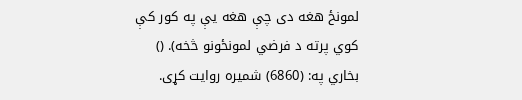لمونځ هغه دی چې هغه یې په کور کې کوي پرته د فرضي لمونځونو څخه). () بخاري په: (6860) شمیره روایت کړی.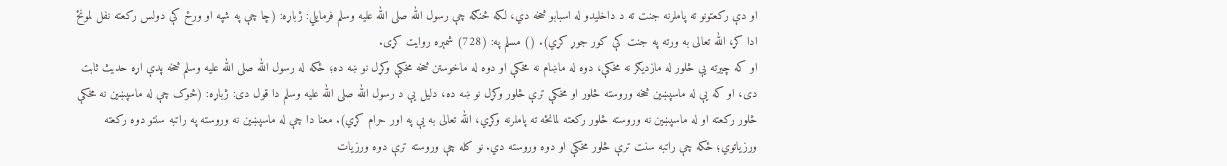او دې رکعتونو ته پاملرنه جنت ته د داخلیدو له اسبابو څخه دي، لکه څنګه چې رسول الله صلی الله علیه وسلم فرمایلي: ژباړه: (چا چې په شپه او ورځ کې دولس رکعته نفل لمونځ ادا کړ، الله تعالی به ورته په جنت کې کور جوړ کړي). () مسلم په: (728) شمېره روایت کړی.
او که چیرته یې څلور له مازدیګر نه مخکې، دوه له ماښام نه مخکې او دوه له ماخوستن څخه مخکې وکړل نو ښه ده؛ ځکه له رسول الله صلی الله علیه وسلم څخه پدې اړه حدیث ثابت دی، او که یې له ماسپښین څخه وروسته څلور او مخکې ترې څلور وکړل نو ښه ده، دلیل یې د رسول الله صلی الله علیه وسلم دا قول دی: ژباړه: (څوک چې له ماسپښین نه مخکې څلور رکعته او له ماسپښین نه وروسته څلور رکعته لمانځه ته پاملرنه وکړي، الله تعالی به یې په اور حرام کړي). معنا دا چې له ماسپښین نه وروسته په راتبه سنتو دوه رکعته ورزیاتوي؛ ځکه چې راتبه سنت ترې څلور مخکې او دوه وروسته دي. نو کله چې وروسته ترې دوه ورزیات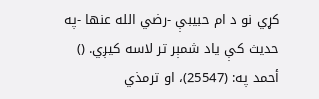کړي نو د ام حبیبې -رضي الله عنها -په حدیث کې یاد شمېر تر لاسه کیږي. () أحمد په: (25547)، او ترمذي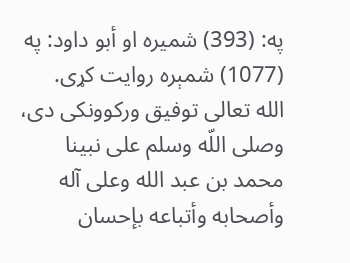په: (393) شمیره او أبو داود: په (1077) شمېره روایت کړی.
الله تعالی توفیق ورکوونکی دی، وصلى اللّه وسلم على نبينا محمد بن عبد الله وعلى آله وأصحابه وأتباعه بإحسان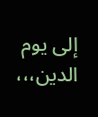إلى يوم الدين،،،